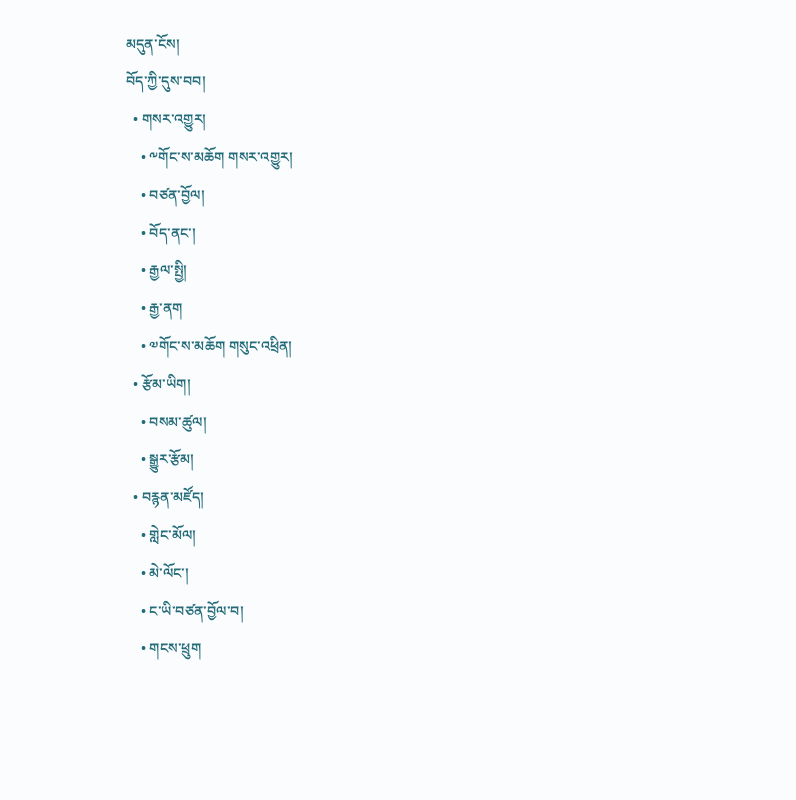མདུན་ངོས།
བོད་ཀྱི་དུས་བབ།
  • གསར་འགྱུར།
    • ༸གོང་ས་མཆོག གསར་འགྱུར།
    • བཙན་བྱོལ།
    • བོད་ནང་།
    • རྒྱལ་སྤྱི།
    • རྒྱ་ནག
    • ༧གོང་ས་མཆོག གསུང་འཕྲིན།
  • རྩོམ་ཡིག།
    • བསམ་ཚུལ།
    • སྒྱུར་རྩོམ།
  • བརྙན་མཛོད།
    • གླེང་མོལ།
    • མེ་ལོང་།
    • ང་ཡི་བཙན་བྱོལ་བ།
    • གངས་ཕྲུག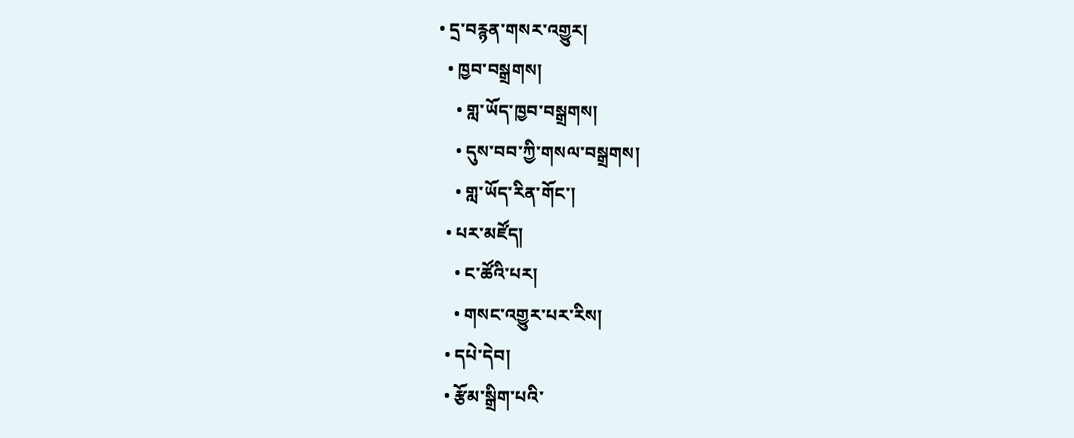• དྲ་བརྙན་གསར་འགྱུར།
  • ཁྱབ་བསྒྲགས།
    • གླ་ཡོད་ཁྱབ་བསྒྲགས།
    • དུས་བབ་ཀྱི་གསལ་བསྒྲགས།
    • གླ་ཡོད་རིན་གོང་།
  • པར་མཛོད།
    • ང་ཚོའི་པར།
    • གསང་འགྱུར་པར་རིས།
  • དཔེ་དེབ།
  • རྩོམ་སྒྲིག་པའི་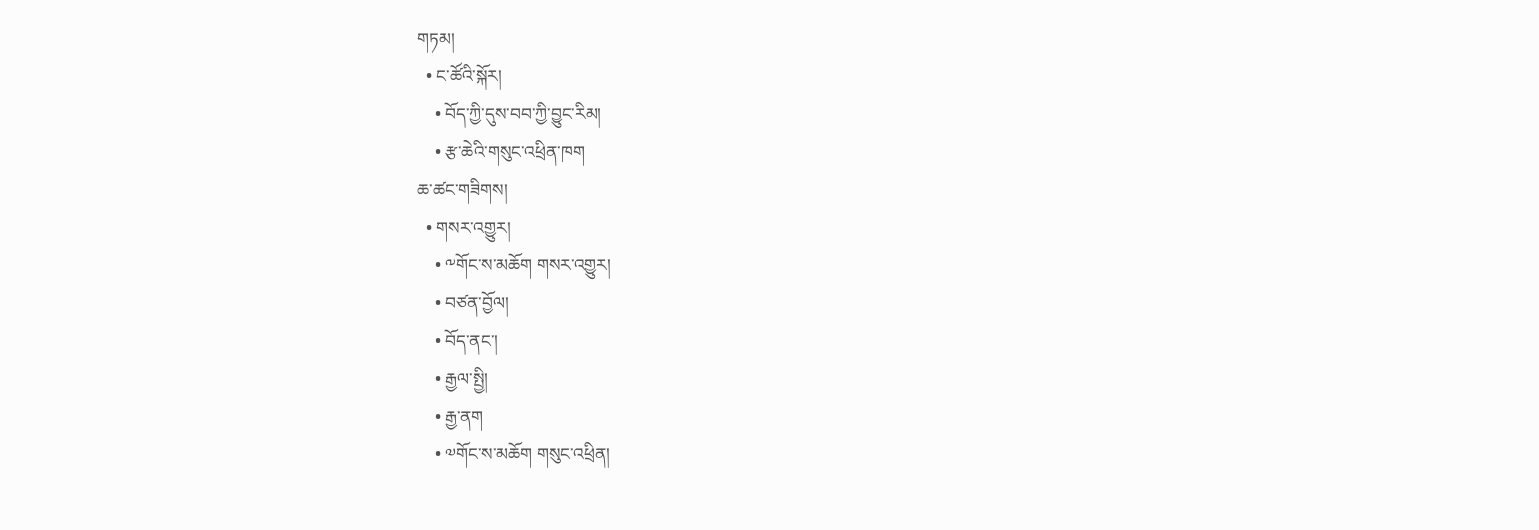གཏམ།
  • ང་ཚོའི་སྐོར།
    • བོད་ཀྱི་དུས་བབ་ཀྱི་བྱུང་རིམ།
    • རྩ་ཆེའི་གསུང་འཕྲིན་ཁག
ཆ་ཚང་གཟིགས།
  • གསར་འགྱུར།
    • ༸གོང་ས་མཆོག གསར་འགྱུར།
    • བཙན་བྱོལ།
    • བོད་ནང་།
    • རྒྱལ་སྤྱི།
    • རྒྱ་ནག
    • ༧གོང་ས་མཆོག གསུང་འཕྲིན།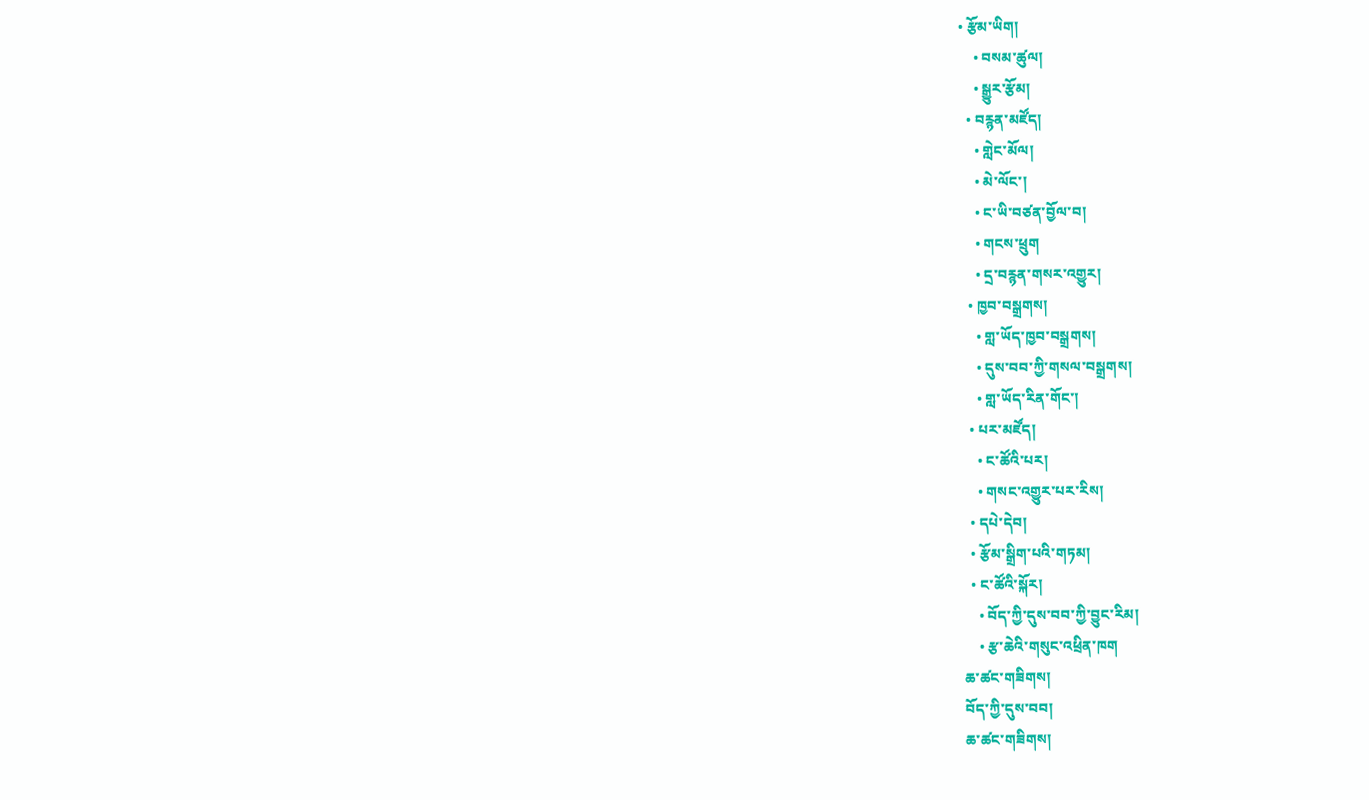• རྩོམ་ཡིག།
    • བསམ་ཚུལ།
    • སྒྱུར་རྩོམ།
  • བརྙན་མཛོད།
    • གླེང་མོལ།
    • མེ་ལོང་།
    • ང་ཡི་བཙན་བྱོལ་བ།
    • གངས་ཕྲུག
    • དྲ་བརྙན་གསར་འགྱུར།
  • ཁྱབ་བསྒྲགས།
    • གླ་ཡོད་ཁྱབ་བསྒྲགས།
    • དུས་བབ་ཀྱི་གསལ་བསྒྲགས།
    • གླ་ཡོད་རིན་གོང་།
  • པར་མཛོད།
    • ང་ཚོའི་པར།
    • གསང་འགྱུར་པར་རིས།
  • དཔེ་དེབ།
  • རྩོམ་སྒྲིག་པའི་གཏམ།
  • ང་ཚོའི་སྐོར།
    • བོད་ཀྱི་དུས་བབ་ཀྱི་བྱུང་རིམ།
    • རྩ་ཆེའི་གསུང་འཕྲིན་ཁག
ཆ་ཚང་གཟིགས།
བོད་ཀྱི་དུས་བབ།
ཆ་ཚང་གཟིགས།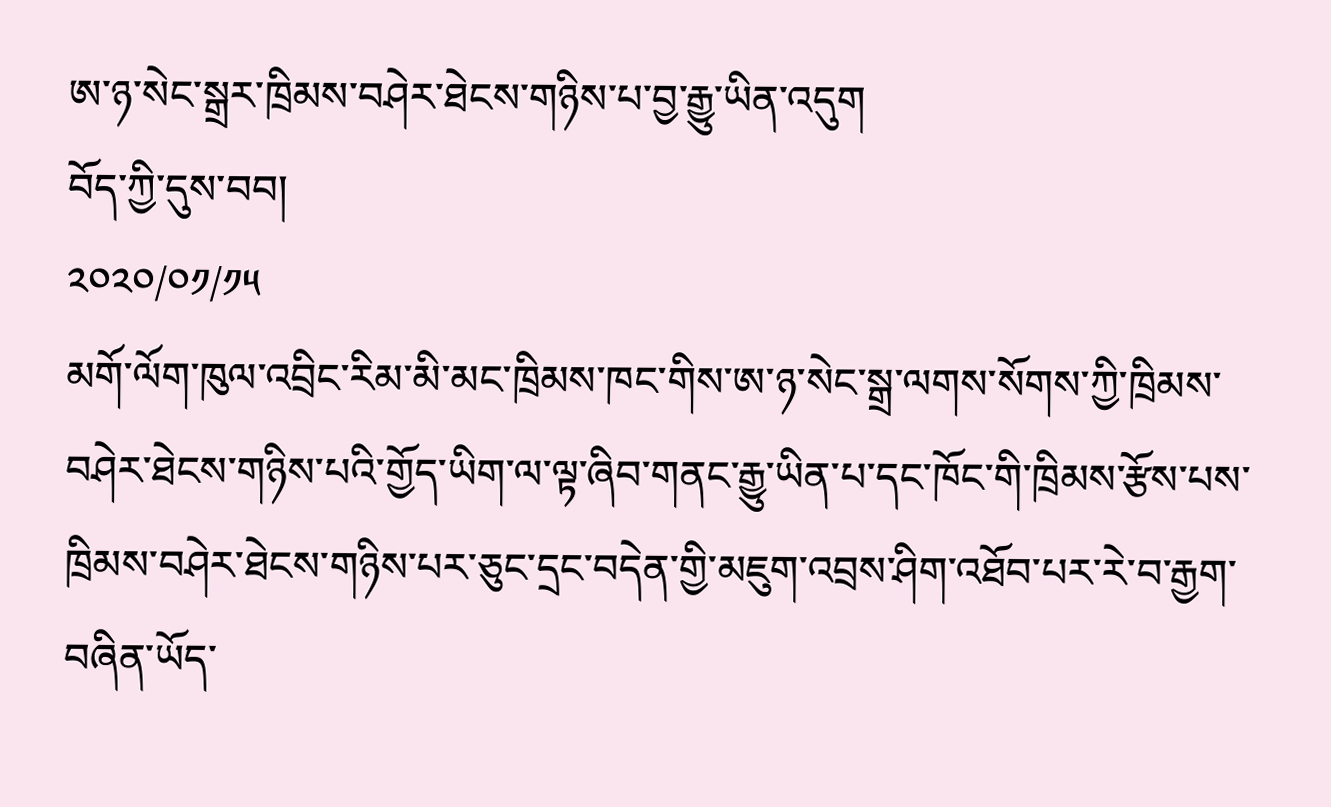ཨ་ཉ་སེང་སྒྲར་ཁྲིམས་བཤེར་ཐེངས་གཉིས་པ་བྱ་རྒྱུ་ཡིན་འདུག
བོད་ཀྱི་དུས་བབ།
༢༠༢༠/༠༡/༡༥
མགོ་ལོག་ཁུལ་འབྲིང་རིམ་མི་མང་ཁྲིམས་ཁང་གིས་ཨ་ཉ་སེང་སྒྲ་ལགས་སོགས་ཀྱི་ཁྲིམས་བཤེར་ཐེངས་གཉིས་པའི་གྱོད་ཡིག་ལ་ལྟ་ཞིབ་གནང་རྒྱུ་ཡིན་པ་དང་ཁོང་གི་ཁྲིམས་རྩོས་པས་ཁྲིམས་བཤེར་ཐེངས་གཉིས་པར་ཅུང་དྲང་བདེན་གྱི་མཇུག་འབྲས་ཤིག་འཐོབ་པར་རེ་བ་རྒྱག་བཞིན་ཡོད་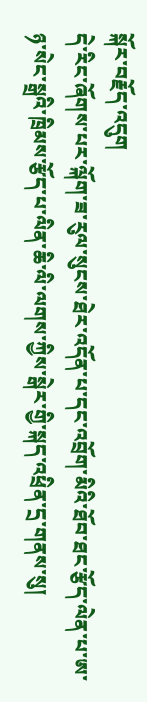སྐོར་བརྗོད་འདུག
དེ་རིང་ཞོགས་པར་ལྐོག་ཟ་རུལ་སུངས་ཐེར་འདོན་པ་དང་འབྲོག་མིའི་ཐོབ་ཐང་རྩོད་ལེན་པ་ཨ་ཉ་སེང་སྒྲའི་ཁྲིམས་རྩོད་པ་ལིན་ཆི་ལི་ལགས་ཀྱིས་སྒེར་གྱི་སྐད་འཕྲིན་དྲ་གནས་སུ།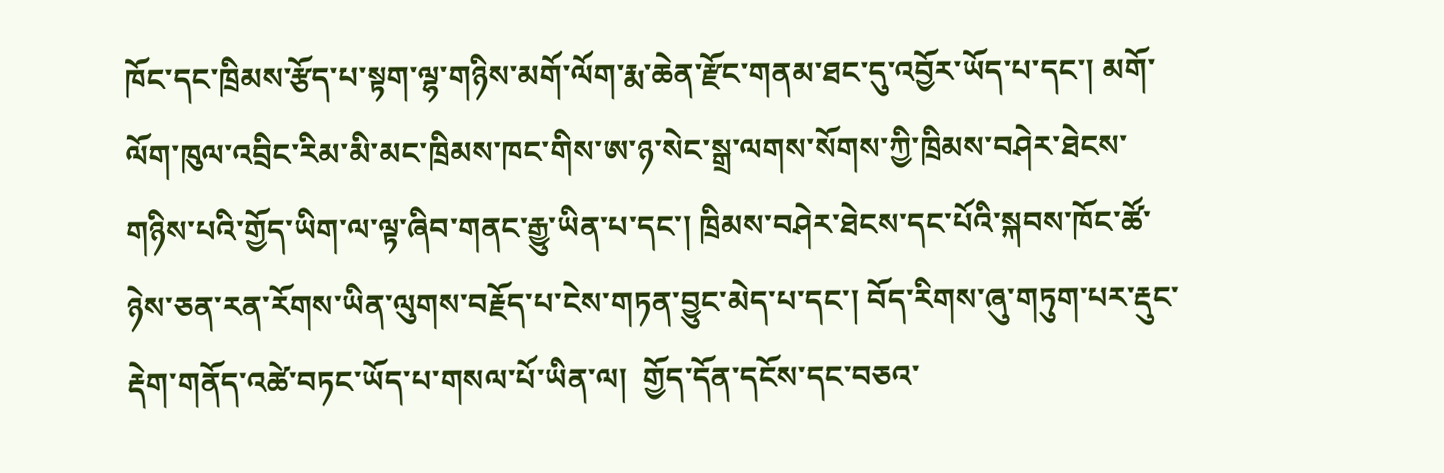ཁོང་དང་ཁྲིམས་རྩོད་པ་སྟག་ལྷ་གཉིས་མགོ་ལོག་རྨ་ཆེན་རྫོང་གནམ་ཐང་དུ་འབྱོར་ཡོད་པ་དང་། མགོ་ལོག་ཁུལ་འབྲིང་རིམ་མི་མང་ཁྲིམས་ཁང་གིས་ཨ་ཉ་སེང་སྒྲ་ལགས་སོགས་ཀྱི་ཁྲིམས་བཤེར་ཐེངས་གཉིས་པའི་གྱོད་ཡིག་ལ་ལྟ་ཞིབ་གནང་རྒྱུ་ཡིན་པ་དང་། ཁྲིམས་བཤེར་ཐེངས་དང་པོའི་སྐབས་ཁོང་ཚོ་ཉེས་ཅན་རན་རོགས་ཡིན་ལུགས་བརྗོད་པ་ངེས་གཏན་བྱུང་མེད་པ་དང་། བོད་རིགས་ཞུ་གཏུག་པར་རྡུང་རྡེག་གནོད་འཚེ་བཏང་ཡོད་པ་གསལ་པོ་ཡིན་ལ།  གྱོད་དོན་དངོས་དང་བཅའ་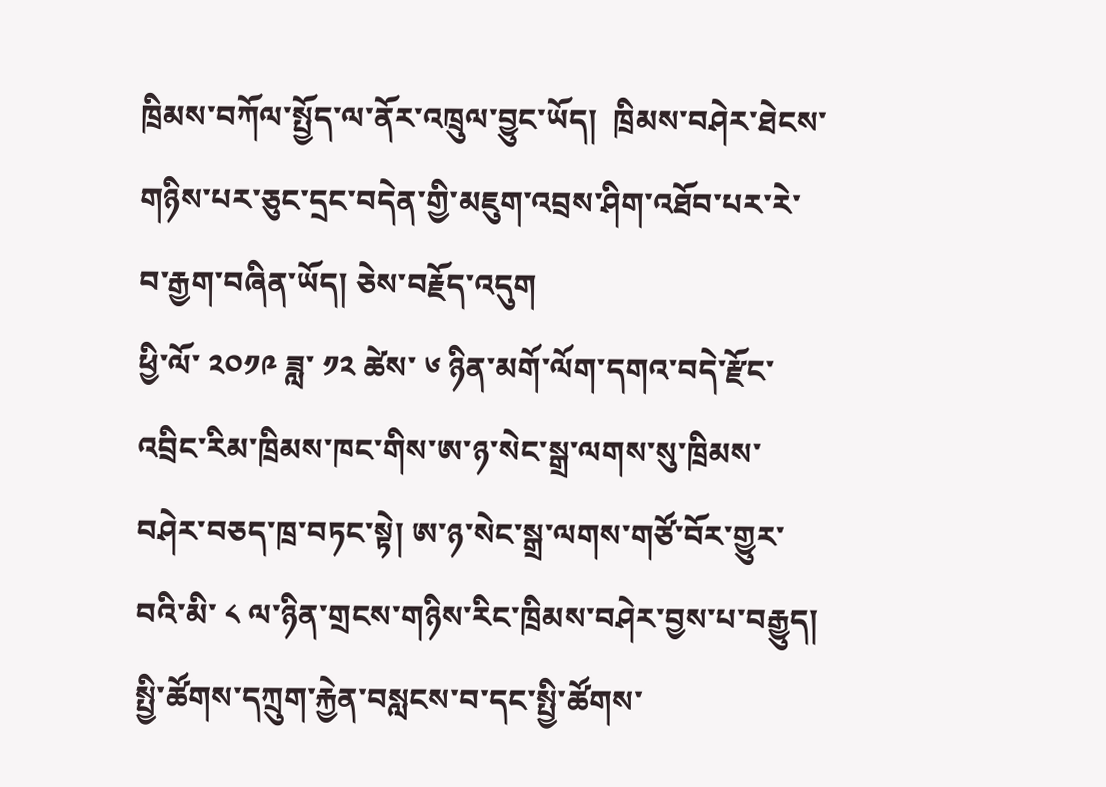ཁྲིམས་བཀོལ་སྤྱོད་ལ་ནོར་འཁྲུལ་བྱུང་ཡོད།  ཁྲིམས་བཤེར་ཐེངས་གཉིས་པར་ཅུང་དྲང་བདེན་གྱི་མཇུག་འབྲས་ཤིག་འཐོབ་པར་རེ་བ་རྒྱག་བཞིན་ཡོད། ཅེས་བརྗོད་འདུག
ཕྱི་ལོ་ ༢༠༡༩ ཟླ་ ༡༢ ཚེས་ ༦ ཉིན་མགོ་ལོག་དགའ་བདེ་རྫོང་འབྲིང་རིམ་ཁྲིམས་ཁང་གིས་ཨ་ཉ་སེང་སྒྲ་ལགས་སུ་ཁྲིམས་བཤེར་བཅད་ཁྲ་བཏང་སྟེ། ཨ་ཉ་སེང་སྒྲ་ལགས་གཙོ་བོར་གྱུར་བའི་མི་ ༨ ལ་ཉིན་གྲངས་གཉིས་རིང་ཁྲིམས་བཤེར་བྱས་པ་བརྒྱུད། སྤྱི་ཚོགས་དཀྲུག་རྐྱེན་བསླངས་བ་དང་སྤྱི་ཚོགས་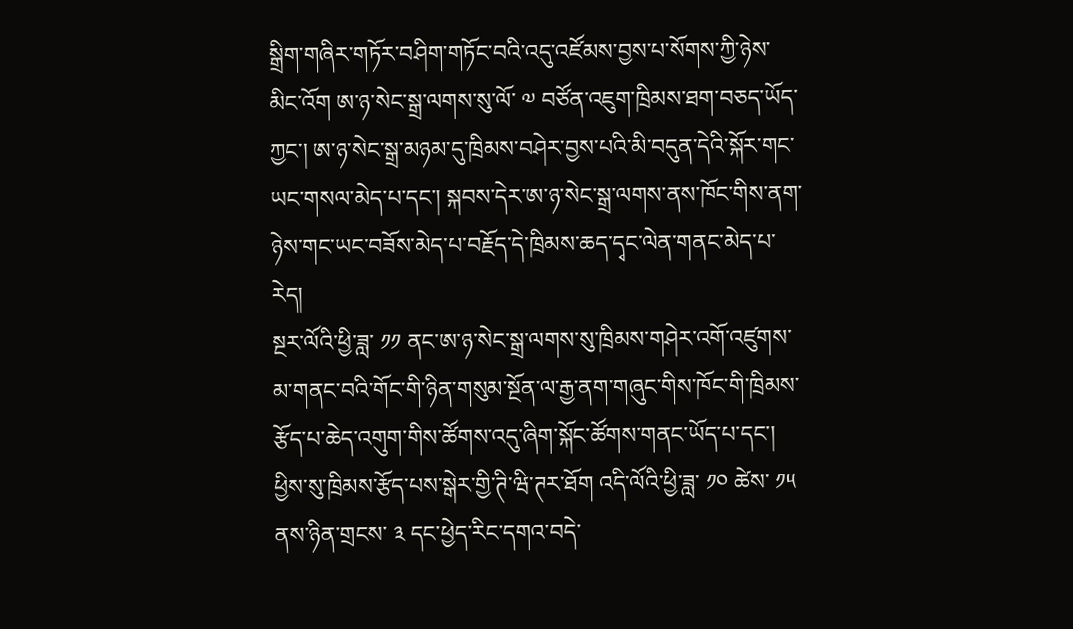སྒྲིག་གཞིར་གཏོར་བཤིག་གཏོང་བའི་འདུ་འཛོམས་བྱས་པ་སོགས་ཀྱི་ཉེས་མིང་འོག ཨ་ཉ་སེང་སྒྲ་ལགས་སུ་ལོ་ ༧ བཙོན་འཇུག་ཁྲིམས་ཐག་བཅད་ཡོད་ཀྱང་། ཨ་ཉ་སེང་སྒྲ་མཉམ་དུ་ཁྲིམས་བཤེར་བྱས་པའི་མི་བདུན་དེའི་སྐོར་གང་ཡང་གསལ་མེད་པ་དང་། སྐབས་དེར་ཨ་ཉ་སེང་སྒྲ་ལགས་ནས་ཁོང་གིས་ནག་ཉེས་གང་ཡང་བཟོས་མེད་པ་བརྗོད་དེ་ཁྲིམས་ཆད་དྭང་ལེན་གནང་མེད་པ་རེད།
སྔར་ལོའི་ཕྱི་ཟླ་ ༡༡ ནང་ཨ་ཉ་སེང་སྒྲ་ལགས་སུ་ཁྲིམས་གཤེར་འགོ་འཛུགས་མ་གནང་བའི་གོང་གི་ཉིན་གསུམ་སྔོན་ལ་རྒྱ་ནག་གཞུང་གིས་ཁོང་གི་ཁྲིམས་རྩོད་པ་ཆེད་འགུག་གིས་ཚོགས་འདུ་ཞིག་སྐོང་ཚོགས་གནང་ཡོད་པ་དང་། ཕྱིས་སུ་ཁྲིམས་རྩོད་པས་སྒེར་གྱི་ཊི་ཝི་ཊར་ཐོག འདི་ལོའི་ཕྱི་ཟླ་ ༡༠ ཚེས་ ༡༥ ནས་ཉིན་གྲངས་ ༣ དང་ཕྱེད་རིང་དགའ་བདེ་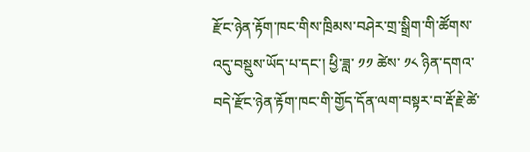རྫོང་ཉེན་རྟོག་ཁང་གིས་ཁྲིམས་བཤེར་གྲ་སྒྲིག་གི་ཚོགས་འདུ་བསྡུས་ཡོད་པ་དང་། ཕྱི་ཟླ་ ༡༡ ཚེས་ ༡༨ ཉིན་དགའ་བདེ་རྫོང་ཉེན་རྟོག་ཁང་གི་གྱོད་དོན་ལག་བསྟར་བ་རྡོ་རྗེ་ཚེ་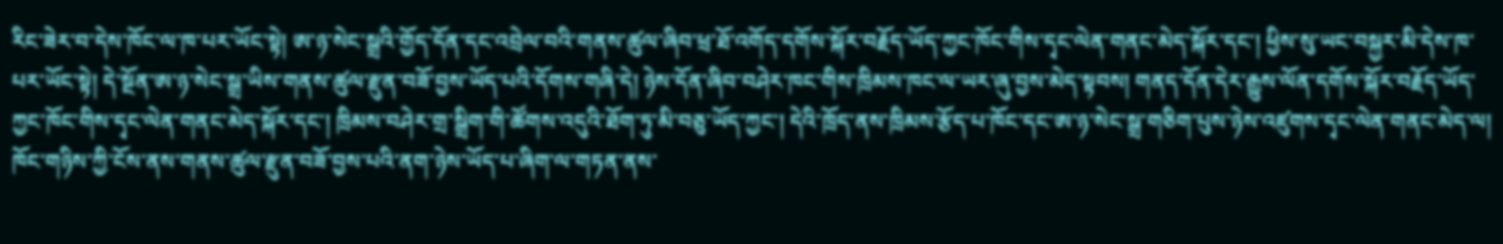རིང་ཟེར་བ་དེས་ཁོང་ལ་ཁ་པར་ཡོང་སྟེ། ཨ་ཉ་སེང་སྒྲའི་གྱོད་དོན་དང་འབྲེལ་བའི་གནས་ཚུལ་ཞིབ་ཕྲ་ཐོ་འགོད་དགོས་སྐོར་བརྗོད་ཡོད་ཀྱང་ཁོང་གིས་དྭང་ལེན་གནང་མེད་སྐོར་དང་། ཕྱིས་སུ་ཡང་བསྐྱར་མི་དེས་ཁ་པར་ཡོང་སྟེ། དེ་སྔོན་ཨ་ཉ་སེང་སྒྲ་ཡིས་གནས་ཚུལ་རྫུན་བཟོ་བྱས་ཡོད་པའི་དོགས་གཞི་དེ། ཉེས་དོན་ཞིབ་བཤེར་ཁང་གིས་ཁྲིམས་ཁང་ལ་ཡར་ཞུ་བྱས་མེད་སྟབས། གནད་དོན་དེར་རྒྱུས་ལོན་དགོས་སྐོར་བརྗོད་ཡོད་ཀྱང་ཁོང་གིས་དྭང་ལེན་གནང་མེད་སྐོར་དང་། ཁྲིམས་བཤེར་གྲ་སྒྲིག་གི་ཚོགས་འདུའི་ཐོག་ཏུ་མི་བཅུ་ཡོད་ཀྱང་། དེའི་ཁྲོད་ནས་ཁྲིམས་རྩོད་པ་ཁོང་དང་ཨ་ཉ་སེང་སྒྲ་གཅིག་པུས་ཉེས་འཛུགས་དྭང་ལེན་གནང་མེད་ལ། ཁོང་གཉིས་ཀྱི་ངོས་ནས་གནས་ཚུལ་རྫུན་བཟོ་བྱས་པའི་ནག་ཉེས་ཡོད་པ་ཞིག་ལ་གཏན་ནས་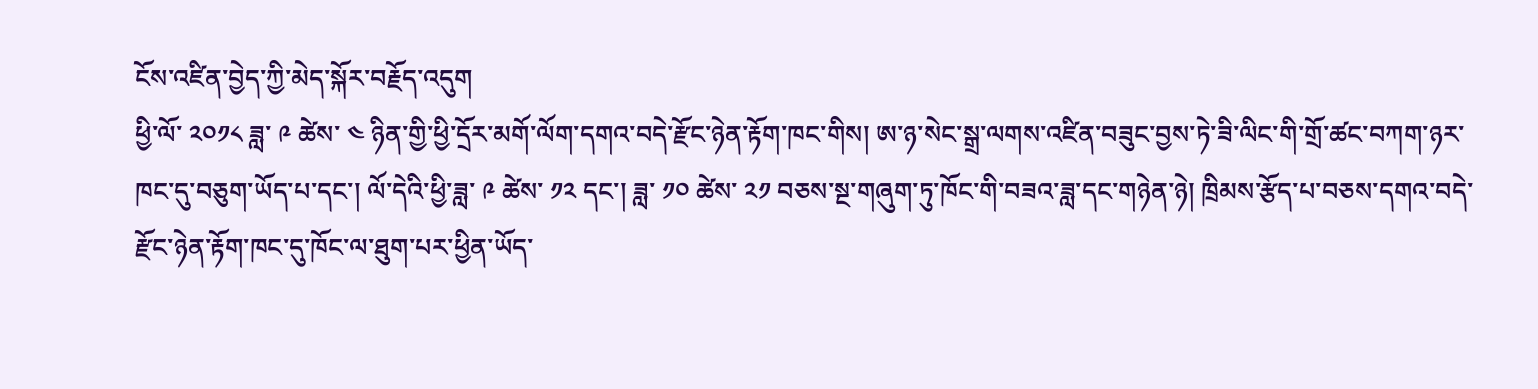ངོས་འཛིན་བྱེད་ཀྱི་མེད་སྐོར་བརྗོད་འདུག
ཕྱི་ལོ་ ༢༠༡༨ ཟླ་ ༩ ཚེས་ ༤ ཉིན་གྱི་ཕྱི་དྲོར་མགོ་ལོག་དགའ་བདེ་རྫོང་ཉེན་རྟོག་ཁང་གིས། ཨ་ཉ་སེང་སྒྲ་ལགས་འཛིན་བཟུང་བྱས་ཏེ་ཟི་ལིང་གི་གྲོ་ཚང་བཀག་ཉར་ཁང་དུ་བཅུག་ཡོད་པ་དང་། ལོ་དེའི་ཕྱི་ཟླ་ ༩ ཚེས་ ༡༢ དང་། ཟླ་ ༡༠ ཚེས་ ༢༡ བཅས་སྔ་གཞུག་ཏུ་ཁོང་གི་བཟའ་ཟླ་དང་གཉེན་ཉེ། ཁྲིམས་རྩོད་པ་བཅས་དགའ་བདེ་རྫོང་ཉེན་རྟོག་ཁང་དུ་ཁོང་ལ་ཐུག་པར་ཕྱིན་ཡོད་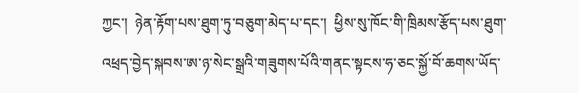ཀྱང་།  ཉེན་རྟོག་པས་ཐུག་ཏུ་བཅུག་མེད་པ་དང་།  ཕྱིས་སུ་ཁོང་གི་ཁྲིམས་རྩོད་པས་ཐུག་འཕྲད་བྱེད་སྐབས་ཨ་ཉ་སེང་སྒྲའི་གཟུགས་པོའི་གནང་སྟངས་ཧ་ཅང་སྐྱོ་བོ་ཆགས་ཡོད་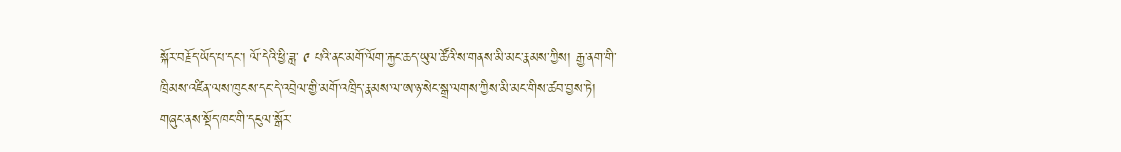སྐོར་བརྗོད་ཡོད་པ་དང་། ལོ་དེའི་ཕྱི་ཟླ་ ༩ པའི་ནང་མགོ་ལོག་རྐྱང་ཆད་ཡུལ་ཚོའི་ས་གནས་མི་མང་རྣམས་ཀྱིས། རྒྱ་ནག་གི་ཁྲིམས་འཛིན་ལས་ཁུངས་དང་དེ་འབྲེལ་གྱི་མགོ་འཁྲིད་རྣམས་ལ་ཨ་ཉ་སེང་སྒྲ་ལགས་ཀྱིས་མི་མང་གིས་ཚབ་བྱས་ཏེ། གཞུང་ནས་སྡོད་ཁང་གི་དངུལ་སྒོར་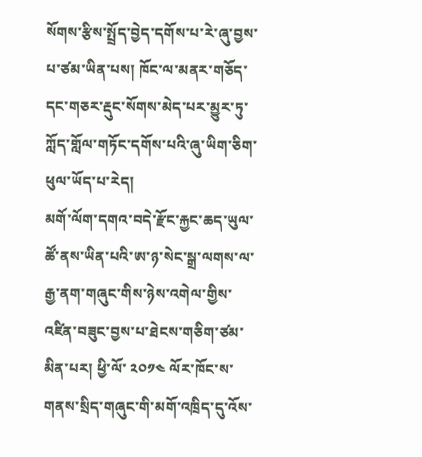སོགས་རྩིས་སྤྲོད་བྱེད་དགོས་པ་རེ་ཞུ་བྱས་པ་ཙམ་ཡིན་པས། ཁོང་ལ་མནར་གཅོད་དང་གཅར་རྡུང་སོགས་མེད་པར་མྱུར་ཏུ་ཀློད་གློལ་གཏོང་དགོས་པའི་ཞུ་ཡིག་ཅིག་ཕུལ་ཡོད་པ་རེད།
མགོ་ལོག་དགའ་བདེ་རྫོང་རྐྱང་ཆད་ཡུལ་ཚོ་ནས་ཡིན་པའི་ཨ་ཉ་སེང་སྒྲ་ལགས་ལ་རྒྱ་ནག་གཞུང་གིས་ཉེས་འགེལ་གྱིས་འཛིན་བཟུང་བྱས་པ་ཐེངས་གཅིག་ཙམ་མིན་པར། ཕྱི་ལོ་ ༢༠༡༤ ལོར་ཁོང་ས་གནས་སྲིད་གཞུང་གི་མགོ་འཁྲིད་དུ་འོས་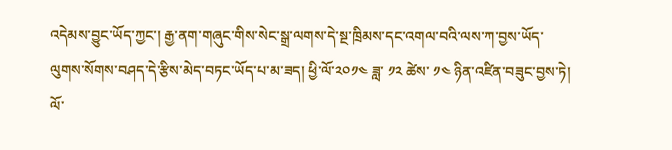འདེམས་བྱུང་ཡོད་ཀྱང་། རྒྱ་ནག་གཞུང་གིས་སེང་སྒྲ་ལགས་དེ་སྔ་ཁྲིམས་དང་འགལ་བའི་ལས་ཀ་བྱས་ཡོད་ལུགས་སོགས་བཤད་དེ་རྩིས་མེད་བཏང་ཡོད་པ་མ་ཟད། ཕྱི་ལོ་༢༠༡༤ ཟླ་ ༡༢ ཚེས་ ༡༤ ཉིན་འཛིན་བཟུང་བྱས་ཏེ། ལོ་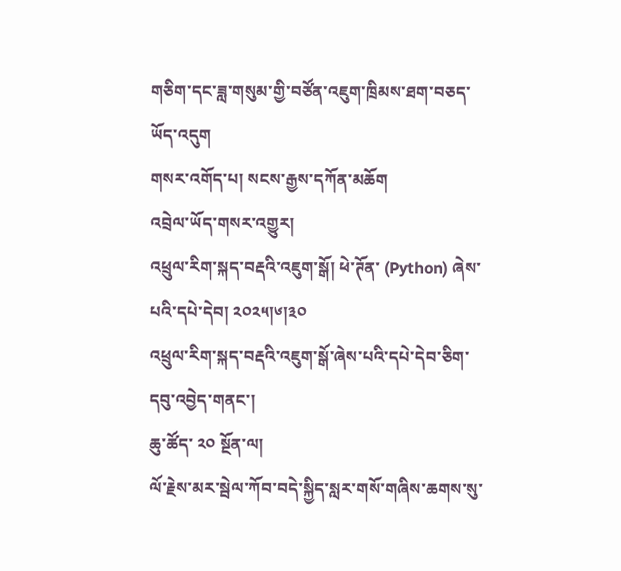གཅིག་དང་ཟླ་གསུམ་གྱི་བཙོན་འཇུག་ཁྲིམས་ཐག་བཅད་ཡོད་འདུག
གསར་འགོད་པ། སངས་རྒྱས་དཀོན་མཆོག
འབྲེལ་ཡོད་གསར་འགྱུར།
འཕྲུལ་རིག་སྐད་བརྡའི་འཇུག་སྒོ། ཕེ་ཊོན་ (Python) ཞེས་པའི་དཔེ་དེབ། ༢༠༢༥།༦།༣༠
འཕྲུལ་རིག་སྐད་བརྡའི་འཇུག་སྒོ་ཞེས་པའི་དཔེ་དེབ་ཅིག་དབུ་འབྱེད་གནང་།
ཆུ་ཚོད་ ༢༠ སྔོན་ལ།
ལོ་རྗེས་མར་སྦེལ་ཀོབ་བདེ་སྐྱིད་སླར་གསོ་གཞིས་ཆགས་སུ་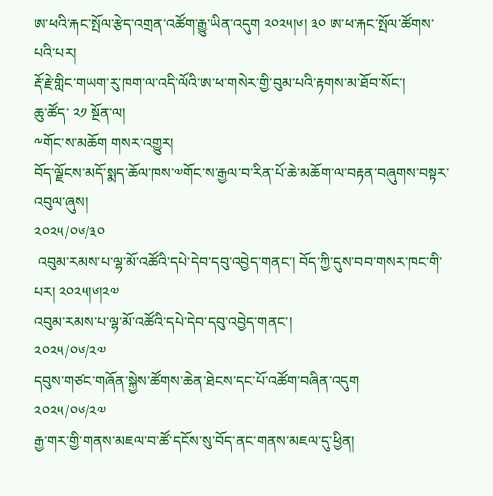ཨ་ཕའི་རྐང་སྤོལ་རྩེད་འགྲན་འཚོག་རྒྱུ་ཡིན་འདུག ༢༠༢༥།༦། ༣༠ ཨ་ཕ་རྐང་སྤོལ་ཚོགས་པའི་པར།
རྡོ་རྗེ་གླིང་གཡག་རུ་ཁག་ལ་འདི་ལོའི་ཨ་ཕ་གསེར་གྱི་བུམ་པའི་རྟགས་མ་ཐོབ་སོང་།
ཆུ་ཚོད་ ༢༡ སྔོན་ལ།
༸གོང་ས་མཆོག གསར་འགྱུར།
བོད་ལྗོངས་མདོ་སྨད་ཆོལ་ཁས་༧གོང་ས་རྒྱལ་བ་རིན་པོ་ཆེ་མཆོག་ལ་བརྟན་བཞུགས་བསྟར་འབུལ་ཞུས།
༢༠༢༥/༠༦/༣༠
 འབུམ་རམས་པ་ལྷ་མོ་འཚོའི་དཔེ་དེབ་དབུ་འབྱེད་གནང་། བོད་ཀྱི་དུས་བབ་གསར་ཁང་གི་པར། ༢༠༢༥།༦།༢༧
འབུམ་རམས་པ་ལྷ་མོ་འཚོའི་དཔེ་དེབ་དབུ་འབྱེད་གནང་།
༢༠༢༥/༠༦/༢༧
དབུས་གཙང་གཞོན་སྐྱེས་ཚོགས་ཆེན་ཐེངས་དང་པོ་འཚོག་བཞིན་འདུག
༢༠༢༥/༠༦/༢༧
རྒྱ་གར་གྱི་གནས་མཇལ་བ་ཚོ་དངོས་སུ་བོད་ནང་གནས་མཇལ་དུ་ཕྱིན།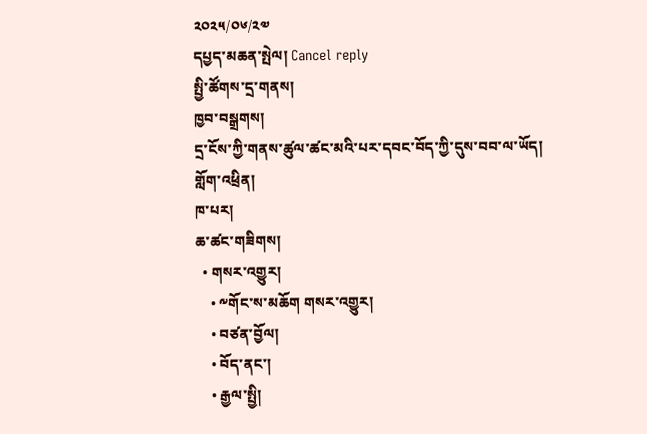༢༠༢༥/༠༦/༢༧
དཔྱད་མཆན་སྤེལ། Cancel reply
སྤྱི་ཚོགས་དྲ་གནས།
ཁྱབ་བསྒྲགས།
དྲ་ངོས་ཀྱི་གནས་ཚུལ་ཚང་མའི་པར་དབང་བོད་ཀྱི་དུས་བབ་ལ་ཡོད།
གློག་འཕྲིན།
ཁ་པར།
ཆ་ཚང་གཟིགས།
  • གསར་འགྱུར།
    • ༸གོང་ས་མཆོག གསར་འགྱུར།
    • བཙན་བྱོལ།
    • བོད་ནང་།
    • རྒྱལ་སྤྱི།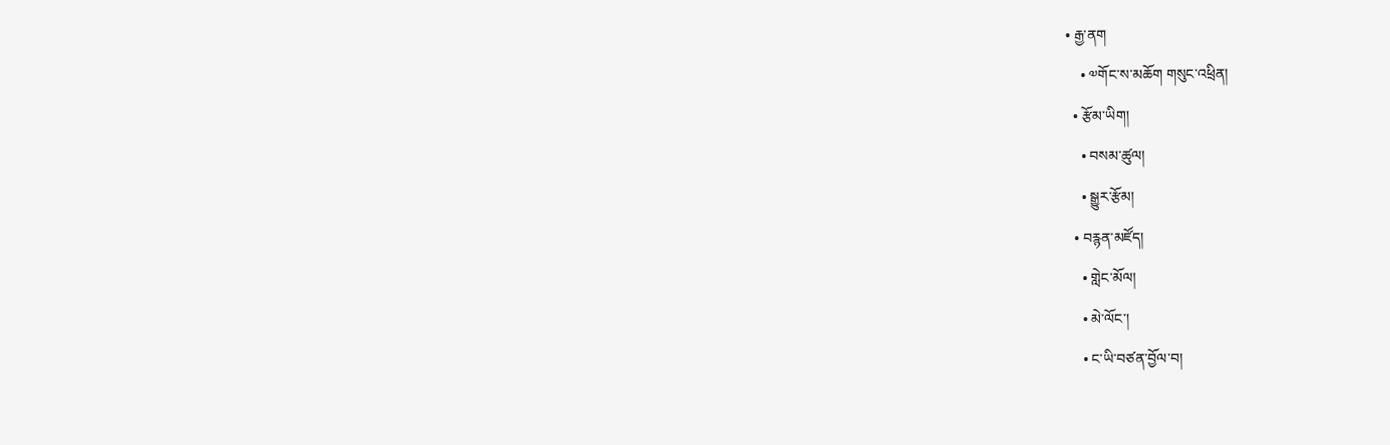• རྒྱ་ནག
    • ༧གོང་ས་མཆོག གསུང་འཕྲིན།
  • རྩོམ་ཡིག།
    • བསམ་ཚུལ།
    • སྒྱུར་རྩོམ།
  • བརྙན་མཛོད།
    • གླེང་མོལ།
    • མེ་ལོང་།
    • ང་ཡི་བཙན་བྱོལ་བ།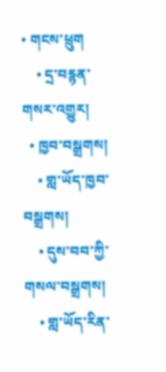• གངས་ཕྲུག
    • དྲ་བརྙན་གསར་འགྱུར།
  • ཁྱབ་བསྒྲགས།
    • གླ་ཡོད་ཁྱབ་བསྒྲགས།
    • དུས་བབ་ཀྱི་གསལ་བསྒྲགས།
    • གླ་ཡོད་རིན་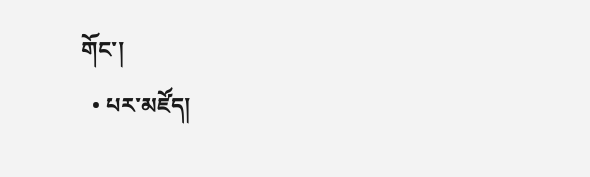གོང་།
  • པར་མཛོད།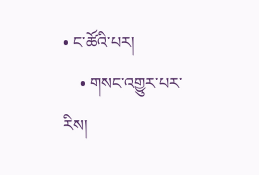• ང་ཚོའི་པར།
    • གསང་འགྱུར་པར་རིས།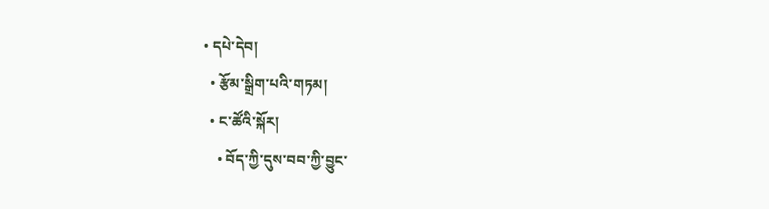• དཔེ་དེབ།
  • རྩོམ་སྒྲིག་པའི་གཏམ།
  • ང་ཚོའི་སྐོར།
    • བོད་ཀྱི་དུས་བབ་ཀྱི་བྱུང་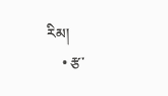རིམ།
    • རྩ་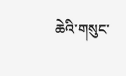ཆེའི་གསུང་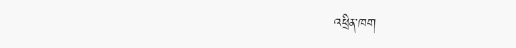འཕྲིན་ཁག